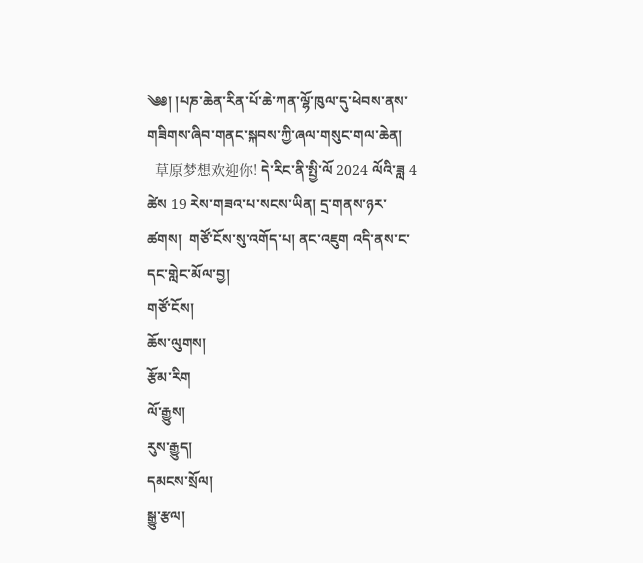༄༅། །པཎ་ཆེན་རིན་པོ་ཆེ་ཀན་ལྷོ་ཁུལ་དུ་ཕེབས་ནས་གཟིགས་ཞིབ་གནང་སྐབས་ཀྱི་ཞལ་གསུང་གལ་ཆེན།
  草原梦想欢迎你! དེ་རིང་ནི་སྤྱི་ལོ 2024 ལོའི་ཟླ 4 ཚེས 19 རེས་གཟའ་པ་སངས་ཡིན། དྲ་གནས་ཉར་ཚགས།  གཙོ་ངོས་སུ་འགོད་པ། ནང་འཇུག འདི་ནས་ང་དང་གླེང་མོལ་བྱ།
གཙོ་ངོས།
ཆོས་ལུགས།
རྩོམ་རིག
ལོ་རྒྱུས།
རུས་རྒྱུད།
དམངས་སྲོལ།
སྒྱུ་རྩལ།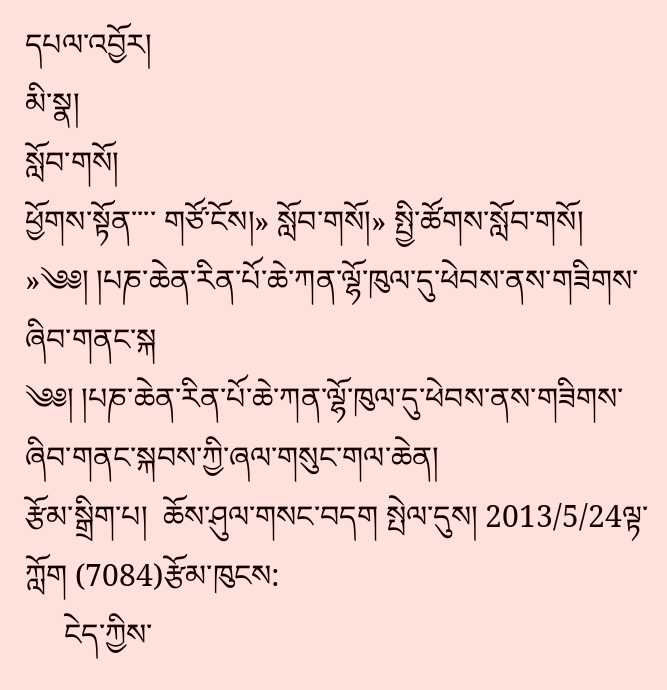དཔལ་འབྱོར།
མི་སྣ།
སློབ་གསོ།
ཕྱོགས་སྟོན་་་་ གཙོ་ངོས།» སློབ་གསོ།» སྤྱི་ཚོགས་སློབ་གསོ། »༄༅། །པཎ་ཆེན་རིན་པོ་ཆེ་ཀན་ལྷོ་ཁུལ་དུ་ཕེབས་ནས་གཟིགས་ཞིབ་གནང་སྐ
༄༅། །པཎ་ཆེན་རིན་པོ་ཆེ་ཀན་ལྷོ་ཁུལ་དུ་ཕེབས་ནས་གཟིགས་ཞིབ་གནང་སྐབས་ཀྱི་ཞལ་གསུང་གལ་ཆེན།
རྩོམ་སྒྲིག་པ།  ཆོས་ཤུལ་གསང་བདག སྤེལ་དུས། 2013/5/24ལྟ་ཀློག (7084)རྩོམ་ཁུངས:
     ངེད་ཀྱིས་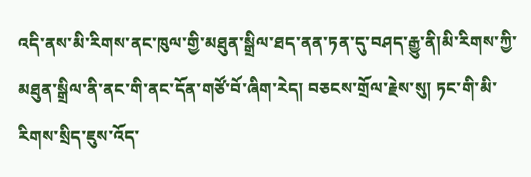འདི་ནས་མི་རིགས་ནང་ཁུལ་གྱི་མཐུན་སྒྲིལ་ཐད་ནན་ཏན་དུ་བཤད་རྒྱུ་ནི།མི་རིགས་ཀྱི་མཐུན་སྒྲིལ་ནི་ནང་གི་ནང་དོན་གཙོ་བོ་ཞིག་རེད། བཅངས་གྲོལ་རྗེས་སུ། ཏང་གི་མི་རིགས་སྲིད་ཇུས་འོད་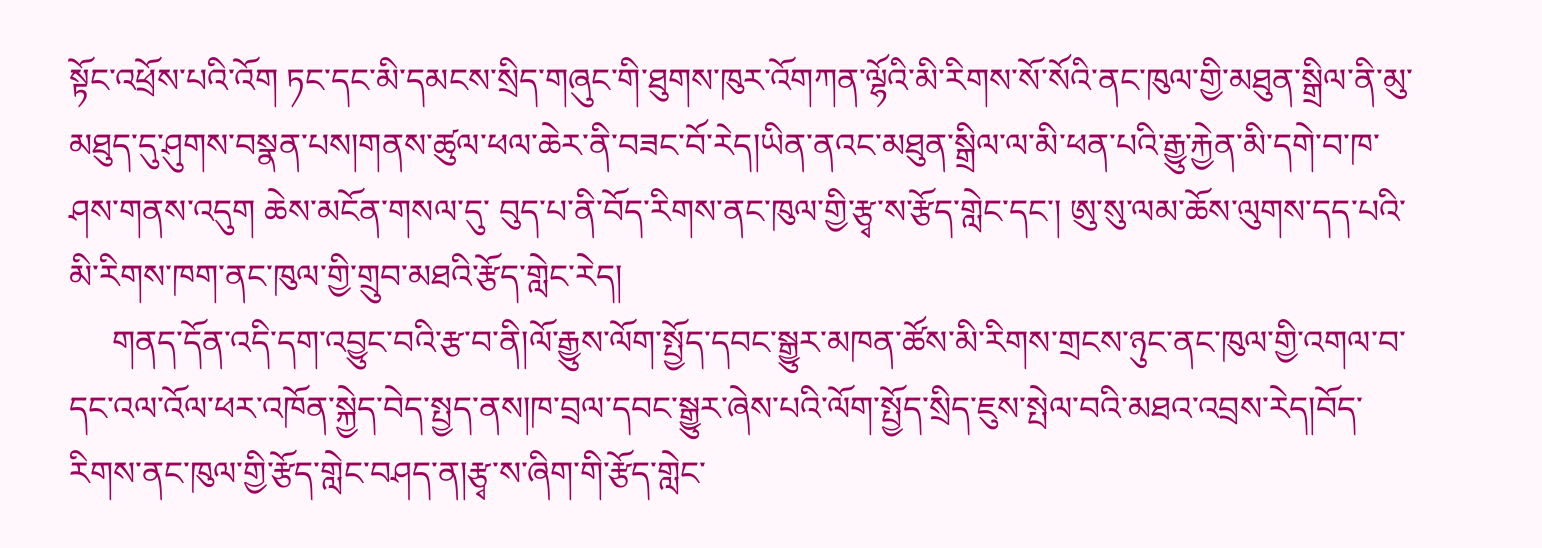སྟོང་འཕྲོས་པའི་འོག ཏང་དང་མི་དམངས་སྲིད་གཞུང་གི་ཐུགས་ཁུར་འོགཀན་ལྷོའི་མི་རིགས་སོ་སོའི་ནང་ཁུལ་གྱི་མཐུན་སྒྲིལ་ནི་མུ་མཐུད་དུ་ཤུགས་བསྣན་པས།གནས་ཚུལ་ཕལ་ཆེར་ནི་བཟང་བོ་རེད།ཡིན་ནའང་མཐུན་སྒྲིལ་ལ་མི་ཕན་པའི་རྒྱུ་རྐྱེན་མི་དགེ་བ་ཁ་ཤས་གནས་འདུག ཆེས་མངོན་གསལ་དུ་ བུད་པ་ནི་བོད་རིགས་ནང་ཁུལ་གྱི་རྩྭ་ས་རྩོད་གླེང་དང་། ཨུ་སུ་ལམ་ཆོས་ལུགས་དད་པའི་མི་རིགས་ཁག་ནང་ཁུལ་གྱི་གྲུབ་མཐའི་རྩོད་གླེང་རེད།
     གནད་དོན་འདི་དག་འབྱུང་བའི་རྩ་བ་ནི།ལོ་རྒྱུས་ལོག་སྤྱོད་དབང་སྒྱུར་མཁན་ཚོས་མི་རིགས་གྲངས་ཉུང་ནང་ཁུལ་གྱི་འགལ་བ་དང་འལ་འོལ་ཕར་འཁོན་སྐྱེད་བེད་སྤྱད་ནས།ཁ་བྲལ་དབང་སྒྱུར་ཞེས་པའི་ལོག་སྤྱོད་སྲིད་ཇུས་སྤེལ་བའི་མཐའ་འབྲས་རེད།བོད་རིགས་ནང་ཁུལ་གྱི་རྩོད་གླེང་བཤད་ན།རྩྭ་ས་ཞིག་གི་རྩོད་གླེང་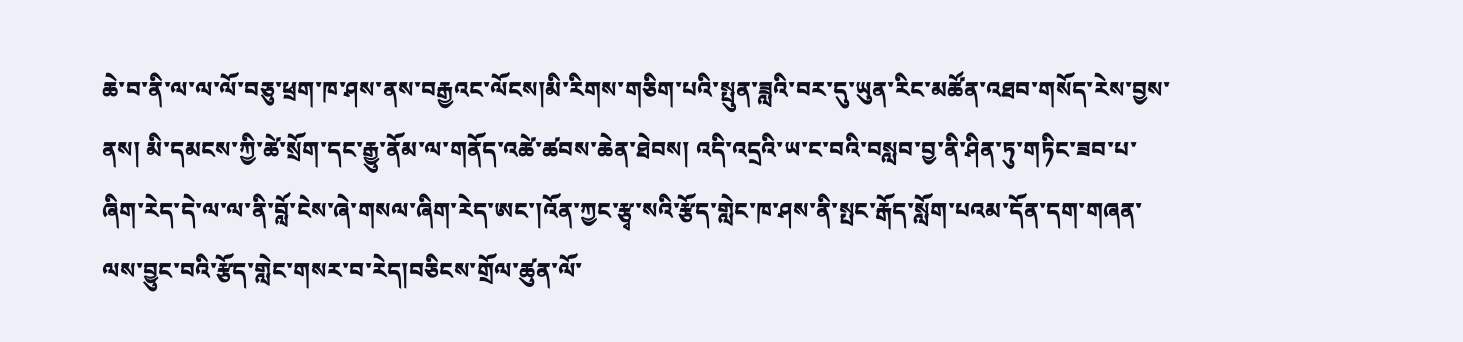ཆེ་བ་ནི་ལ་ལ་ལོ་བཅུ་ཕྲག་ཁ་ཤས་ནས་བརྒྱའང་ལོངས།མི་རིགས་གཅིག་པའི་སྤུན་ཟླའི་བར་དུ་ཡུན་རིང་མཚོན་འཐབ་གསོད་རེས་བྱས་ནས། མི་དམངས་ཀྱི་ཚེ་སྲོག་དང་རྒྱུ་ནོམ་ལ་གནོད་འཚེ་ཚབས་ཆེན་ཐེབས། འདི་འདྲའི་ཡ་ང་བའི་བསླབ་བྱ་ནི་ཤིན་ཏུ་གཏིང་ཟབ་པ་ཞིག་རེད་དེ་ལ་ལ་ནི་བློ་ངེས་ཞེ་གསལ་ཞིག་རེད་ཨང་།འོན་ཀྱང་རྩྭ་སའི་རྩོད་གླེང་ཁ་ཤས་ནི་སྤང་རྒོད་སློག་པའམ་དོན་དག་གཞན་ལས་བྱུང་བའི་རྩོད་གླེང་གསར་བ་རེད།བཅིངས་གྲོལ་ཚུན་ལོ་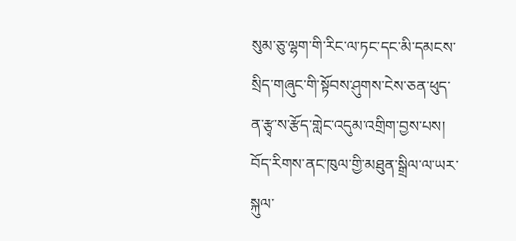སུམ་ཅུ་ལྷག་གི་རིང་ལ་ཏང་དང་མི་དམངས་སྲིད་གཞུང་གི་སྟོབས་ཤུགས་ངེས་ཅན་ཕུད་ན་རྩྭ་ས་རྩོད་གླེང་འདུམ་འགྲིག་བྱས་པས། བོད་རིགས་ནང་ཁུལ་གྱི་མཐུན་སྒྲིལ་ལ་ཡར་སྐུལ་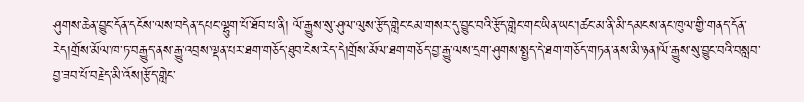ཤུགས་ཆེན་བྱུང་དོན་དངོས་ལས་བདེན་དཔང་ལྷུག་པོ་ཐོབ་པ་ནི། ལོ་རྒྱུས་སུ་ཤུལ་ལུས་རྩོད་གླེང་ངམ་གསར་དུ་བྱུང་བའི་རྩོད་གླེང་གང་ཡིན་ཡང་།ཚང་མ་ནི་མི་དམངས་ནང་ཁུལ་གྱི་གནད་དོན་རེད།གྲོས་མོལ་ཁ་ཏ་བརྒྱུད་ནས་རྒྱུ་འབྲས་ལྡན་པར་ཐག་གཅོད་ཐུབ་ངེས་རེད་དེ།གྲོས་མོལ་ཐག་གཅོད་བྱ་རྒྱུ་ལས་དྲག་ཤུགས་སྤྱད་དེ་ཐག་གཅོད་གཏན་ནས་མི་ཉན།ལོ་རྒྱུས་སུ་བྱུང་བའི་བསླབ་བྱ་ཟབ་པོ་བརྗེད་མི་འོས།རྩོད་གླེང་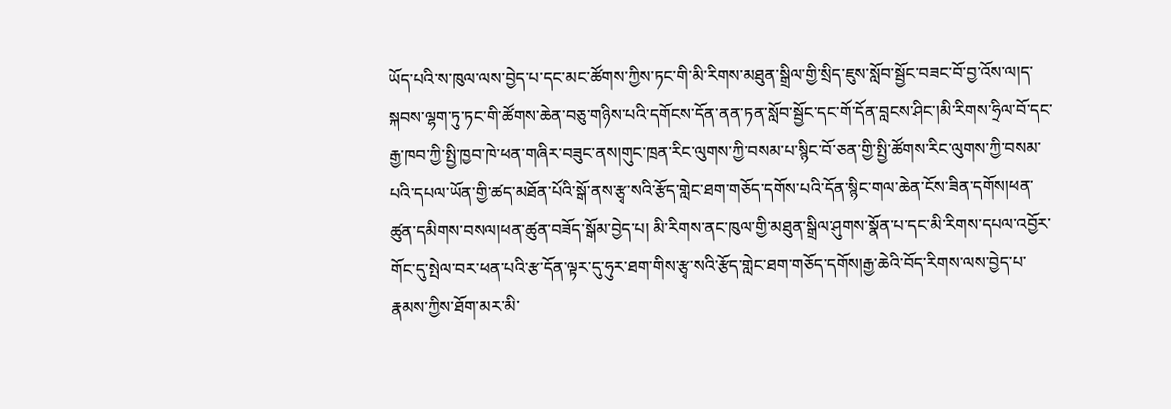ཡོད་པའི་ས་ཁུལ་ལས་བྱེད་པ་དང་མང་ཚོགས་ཀྱིས་ཏང་གི་མི་རིགས་མཐུན་སྒྲིལ་གྱི་སྲིད་ཇུས་སློབ་སྦྱོང་བཟང་བོ་བྱ་འོས་ལ།ད་སྐབས་ལྷག་ཏུ་ཏང་གི་ཚོགས་ཆེན་བཅུ་གཉིས་པའི་དགོངས་དོན་ནན་ཏན་སློབ་སྦྱོང་དང་གོ་དོན་བླངས་ཤིང་།མི་རིགས་ཧྲིལ་བོ་དང་རྒྱ་ཁབ་ཀྱི་སྤྱི་ཁྱབ་ཁེ་ཕན་གཞིར་བཟུང་ནས།གུང་ཁྲན་རིང་ལུགས་ཀྱི་བསམ་པ་སྙིང་བོ་ཅན་གྱི་སྤྱི་ཚོགས་རིང་ལུགས་ཀྱི་བསམ་པའི་དཔལ་ཡོན་གྱི་ཚད་མཐོན་པོའི་སྒོ་ནས་རྩྭ་སའི་རྩོད་གླེང་ཐག་གཅོད་དགོས་པའི་དོན་སྙིང་གལ་ཆེན་ངོས་ཟིན་དགོས།ཕན་ཚུན་དམིགས་བསལ།ཕན་ཚུན་བཟོད་སྒོམ་བྱེད་པ། མི་རིགས་ནང་ཁུལ་གྱི་མཐུན་སྒྲིལ་ཤུགས་སྣོན་པ་དང་མི་རིགས་དཔལ་འབྱོར་གོང་དུ་སྤེལ་བར་ཕན་པའི་རྩ་དོན་ལྟར་དུ་ཧུར་ཐག་གིས་རྩྭ་སའི་རྩོད་གླེང་ཐག་གཅོད་དགོས།རྒྱ་ཆེའི་བོད་རིགས་ལས་བྱེད་པ་རྣམས་ཀྱིས་ཐོག་མར་མི་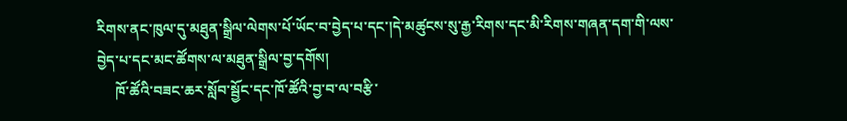རིགས་ནང་ཁུལ་དུ་མཐུན་སྒྲིལ་ལེགས་པོ་ཡོང་བ་བྱེད་པ་དང་།དེ་མཚུངས་སུ་རྒྱ་རིགས་དང་མི་རིགས་གཞན་དག་གི་ལས་བྱེད་པ་དང་མང་ཚོགས་ལ་མཐུན་སྒྲིལ་བྱ་དགོས།
     ཁོ་ཚོའི་བཟང་ཆར་སློབ་སྦྱོང་དང་ཁོ་ཚོའི་བྱ་བ་ལ་བརྩི་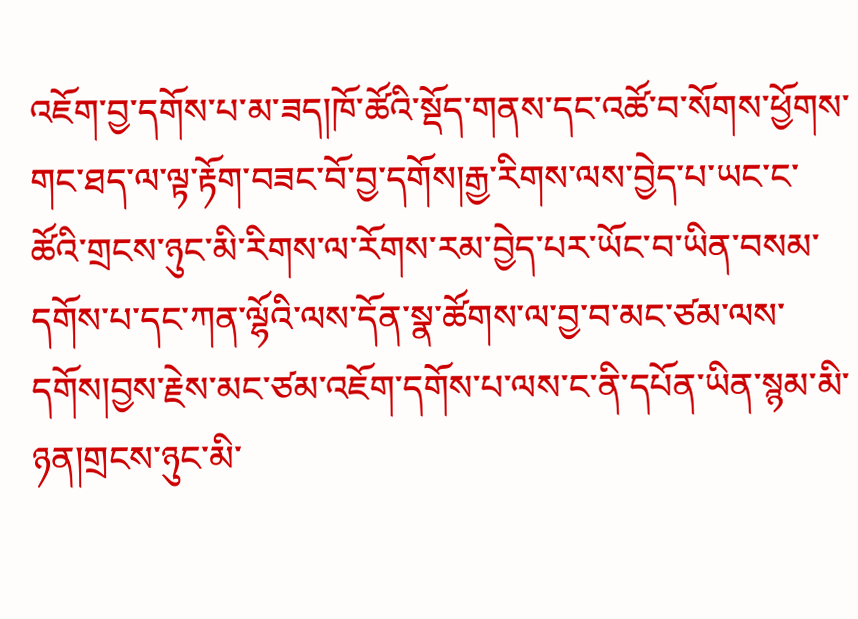འཇོག་བྱ་དགོས་པ་མ་ཟད།ཁོ་ཚོའི་སྡོད་གནས་དང་འཚོ་བ་སོགས་ཕྱོགས་གང་ཐད་ལ་ལྟ་རྟོག་བཟང་བོ་བྱ་དགོས།རྒྱ་རིགས་ལས་བྱེད་པ་ཡང་ང་ཚོའི་གྲངས་ཉུང་མི་རིགས་ལ་རོགས་རམ་བྱེད་པར་ཡོང་བ་ཡིན་བསམ་དགོས་པ་དང་ཀན་ལྷོའི་ལས་དོན་སྣ་ཚོགས་ལ་བྱ་བ་མང་ཙམ་ལས་དགོས།བྱས་རྗེས་མང་ཙམ་འཇོག་དགོས་པ་ལས་ང་ནི་དཔོན་ཡིན་སྙམ་མི་ཉན།གྲངས་ཉུང་མི་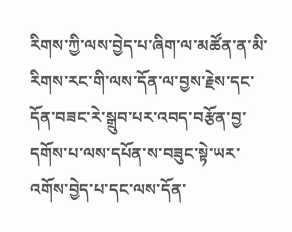རིགས་ཀྱི་ལས་བྱེད་པ་ཞིག་ལ་མཚོན་ན་མི་རིགས་རང་གི་ལས་དོན་ལ་བྱས་རྗེས་དང་དོན་བཟང་རེ་སྒྲུབ་པར་འབད་བརྩོན་བྱ་དགོས་པ་ལས་དཔོན་ས་བཟུང་སྟེ་ཡར་འགོས་བྱེད་པ་དང་ལས་དོན་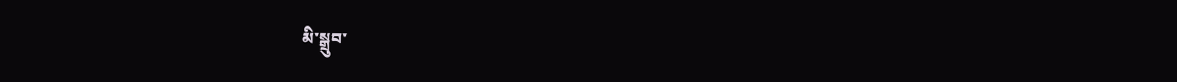མི་སྒྲུབ་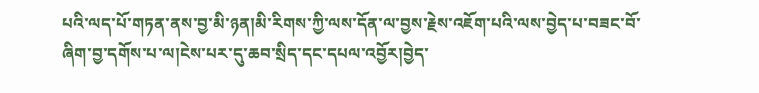པའི་ལད་པོ་གཏན་ནས་བྱ་མི་ཉན།མི་རིགས་ཀྱི་ལས་དོན་ལ་བྱས་རྗེས་འཇོག་པའི་ལས་བྱེད་པ་བཟང་བོ་ཞིག་བྱ་དགོས་པ་ལ།ངེས་པར་དུ་ཆབ་སྲིད་དང་དཔལ་འབྱོར།བྱེད་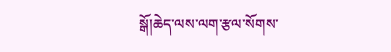སྒོ།ཆེད་ལས་ལག་རྩལ་སོགས་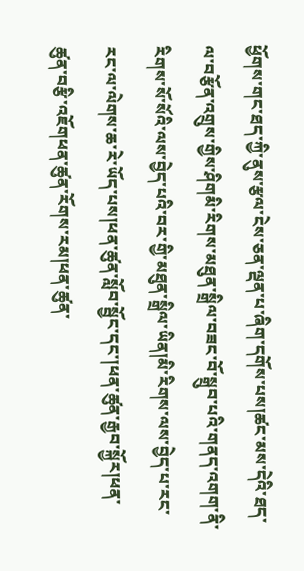ཕྱོགས་གང་ཐད་ཀྱི་ནུས་རྩལ་ངེས་ཅན་ལྡན་པ་ཞིག་དགོས་པས།ཚང་མས་དེའི་ཐད་ལ་བརྩོན་འགྲུས་གྱིས་ཤིགམི་རིགས་མཐུན་སྒྲིལ་བཟང་བོ་སྒྲུབ་པའི་གནད་འགག་ནི་རིགས་སོ་སོའི་ལས་བྱེད་པའི་བར་གྱི་མཐུན་སྒྲིལ་ཡིན།མི་རིགས་ལས་བྱེད་པ་རང་རང་ལ་ལེགས་ཆ་རེ་ཡོད་པས།ཕན་ཚུན་སློབ་སྦྱོང་དང་།ཕན་ཚུན་རྒྱབ་སྐྱོར།ཕན་ཚུན་བརྩི་འཇོགཕན་ཚུན་རོགས་རམ།ཕན་ཚུན་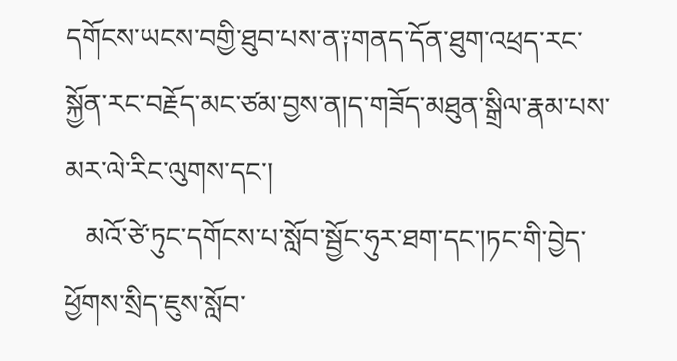དགོངས་ཡངས་བགྱི་ཐུབ་པས་ན༑གནད་དོན་ཐུག་འཕྲད་རང་སྐྱོན་རང་བརྗོད་མང་ཙམ་བྱས་ན།ད་གཟོད་མཐུན་སྒྲིལ་རྣམ་པས་མར་ལེ་རིང་ལུགས་དང་།
   མའོ་ཙེ་ཏུང་དགོངས་པ་སློབ་སྦྱོང་ཧུར་ཐག་དང་།ཏང་གི་བྱེད་ཕྱོགས་སྲིད་ཇུས་སློབ་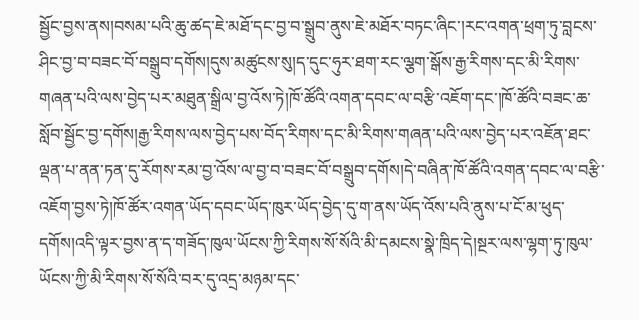སྦྱོང་བྱས་ནས།བསམ་པའི་ཆུ་ཚད་ཇེ་མཐོ་དང་བྱ་བ་སྒྲུབ་ནུས་ཇེ་མཐོར་བཏང་ཞིང་།རང་འགན་ཕྲག་ཏུ་བླངས་ཤིང་བྱ་བ་བཟང་བོ་བསྒྲུབ་དགོས།དུས་མཚུངས་སུ།ད་དུང་ཧུར་ཐག་རང་ལྕག་སྒོས་རྒྱ་རིགས་དང་མི་རིགས་གཞན་པའི་ལས་བྱེད་པར་མཐུན་སྒྲིལ་བྱ་འོས་ཏེ།ཁོ་ཚོའི་འགན་དབང་ལ་བརྩི་འཇོག་དང་།ཁོ་ཚོའི་བཟང་ཆ་སློབ་སྦྱོང་བྱ་དགོས།རྒྱ་རིགས་ལས་བྱེད་པས་བོད་རིགས་དང་མི་རིགས་གཞན་པའི་ལས་བྱེད་པར་འཇོན་ཐང་ལྡན་པ་ནན་ཏན་དུ་རོགས་རམ་བྱ་འོས་ལ་བྱ་བ་བཟང་བོ་བསྒྲུབ་དགོས།དེ་བཞིན་ཁོ་ཚོའི་འགན་དབང་ལ་བརྩི་འཇོག་བྱས་ཏེ།ཁོ་ཚོར་འགན་ཡོད་དབང་ཡོད་ཁུར་ཡོད་བྱེད་དུ་ག་ནས་ཡོད་འོས་པའི་ནུས་པ་ངོ་མ་ཕུད་དགོས།འདི་ལྟར་བྱས་ན་ད་གཟོད་ཁུལ་ཡོངས་ཀྱི་རིགས་སོ་སོའི་མི་དམངས་སྣེ་ཁྲིད་དེ།སྔར་ལས་ལྷག་ཏུ་ཁུལ་ཡོངས་ཀྱི་མི་རིགས་སོ་སོའི་བར་དུ་འདྲ་མཉམ་དང་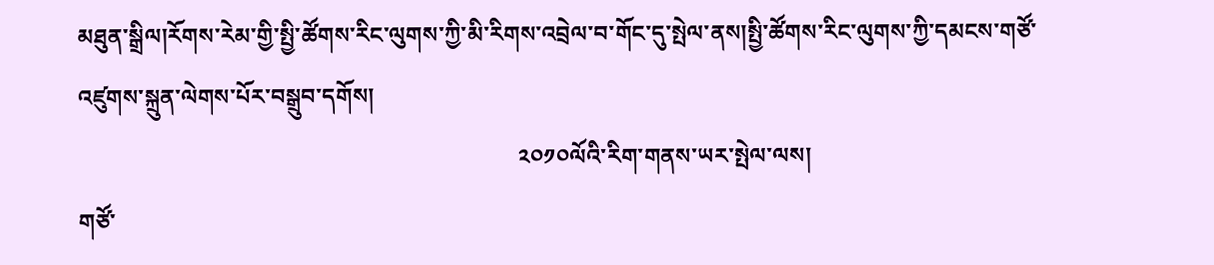མཐུན་སྒྲིལ།རོགས་རེམ་གྱི་སྤྱི་ཚོགས་རིང་ལུགས་ཀྱི་མི་རིགས་འབྲེལ་བ་གོང་དུ་སྤེལ་ནས།སྤྱི་ཚོགས་རིང་ལུགས་ཀྱི་དམངས་གཙོ་འཛུགས་སྐྲུན་ལེགས་པོར་བསྒྲུབ་དགོས།
                                                                             ༢༠༡༠ལོའི་རིག་གནས་ཡར་སྤེལ་ལས།
གཙོ་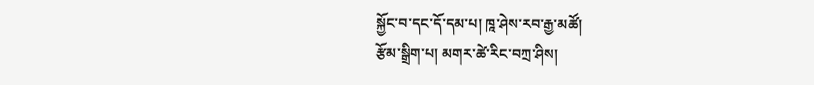སྐྱོང་བ་དང་དོ་དམ་པ། ཁཱ་ཤེས་རབ་རྒྱ་མཚོ།
རྩོམ་སྒྲིག་པ། མགར་ཚེ་རིང་བཀྲ་ཤིས།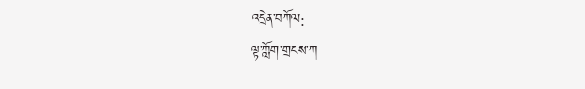འདྲེན་བཀོལ:
ལྟ་ཀློག་གྲངས་ཀ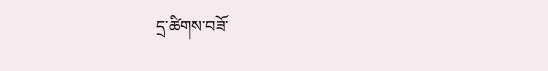དྲ་ཚིགས་བཟོ་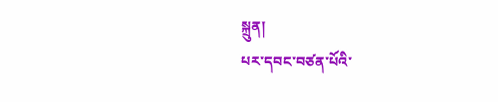སྐྲུན།
པར་དབང་བཙན་པོའི་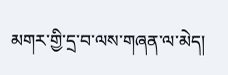མགར་གྱི་དྲ་བ་ལས་གཞན་ལ་མེད།